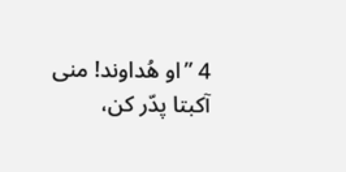4 ”او هُداوند! منی آکبتا پدّر کن،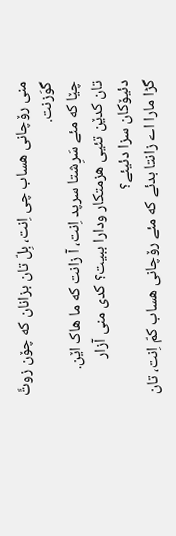منی رۆچانی هساب چی اِنت، بِلّ تان بزانان که چۆن زوتَّ گوَزنت.
چێا که مئے سَرِشتا سرپد اِنت، آ زانت که ما هاک اێن.
تان کدێن تئیی هزمتکار ودارا ببیت؟ کدی منی آزار دئیۆکان سزا دئیئے؟
گڑا مارا اے زانتا بدئے که مئے رۆچانی هساب کمّ اِنت، تان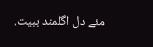مئے دل اگلمند ببیت.